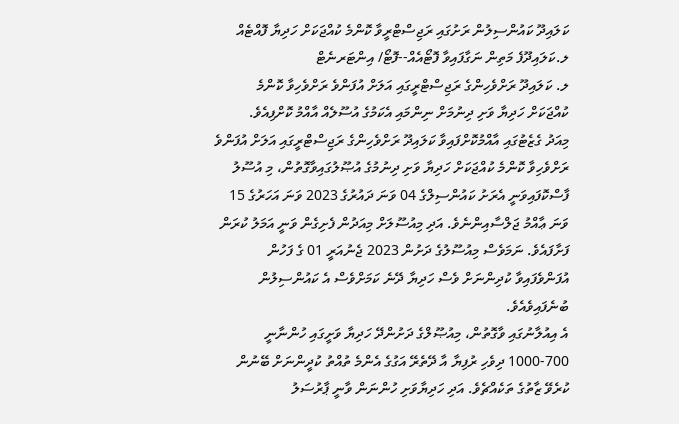ކަލައިދޫ ކައުންސިލުން ރަށުގައި ރަޖިސްޓްރީވާ ކޮންމެ ކުއްޖަކަށް ހަދިޔާ ފޮއްޓެއް
ލ.ކަލައިދޫފެ މަތިން ނަގާފައިވާ ފޮޓޯއެއް--ފޮޓޯ/ އިންޓަރނެޓް
ލ. ކަލައިދޫ ރަށްވެހިންގެ ރަޖިސްޓްރީގައި އަލަށް އުފަންވެ ރަށްވެހިވާ ކޮންމެ ކުއްޖަކަށް ހަދިޔާ ވަށި ދިނުމަށް ނިންމައި އެކަމުގެ އުސޫލެއް އާއްމު ކޮށްފިއެވެ.
މިއަދު ގެޒެޓުގައި އާއްމުކޮށްފައިވާ ކަލައިދޫ ރަށްވެހިންގެ ރަޖިސްޓްރީގައި އަލަށް އުފަންވެ ރަށްވެހިވާ ކޮންމެ ކުއްޖަކަށް ހަދިޔާ ވަށި ދިނުމުގެ އުޞޫލުގައިވާގޮތުން، މި އުސޫލު ފާސްކޮފައިވަނީ އެރަށު ކައުންސިލްގެ 04 ވަނަ ދައުރުގެ 2023 ވަނަ އަހަރުގެ 15 ވަނަ ޢާއްމު ޖަލްސާއިންނެވެ. އަދި މިއުސޫލަށް މިއަދުން ފެށިގެން ވަނީ އަމަލު ކުރަން ފަށާފައެވެ. ނަމަވެސް މިއުސޫލުގެ ދަށުން 2023 ޖެނުއަރީ 01 ގެ ފަހުން އުފަންވެފައިވާ ކުދިންނަށް ވެސް ހަދިޔާ ދޭނެ ކަމަށްވެސް އެ ކައުންސިލުން ބުނެފައިވެއެވެ.
އެ އިއުލާނުގައި ވާގޮތުން، މިއުޞޫލްގެ ދަށުންދޭ ހަދިޔާ ވަށީގައި ހުންނާނީ 700-1000 ދިވެހި ރުފިޔާ އާ ދޭތެރޭ އަގުގެ އެންމެ ތުއްތު ކުދީންނަށް ބޭނުން ކުރެވޭ ޒާތުގެ ތަކެއްޗެވެ. އަދި ހަދިޔާވަށި ހުންނަން ވާނީ ޕާރުސަލު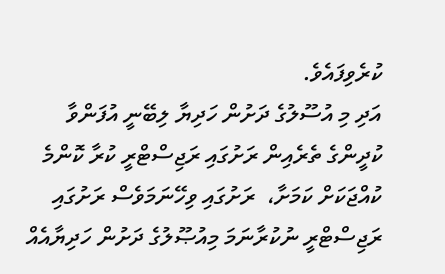ކުރެވިފައެވެ.
އަދި މި އުސޫލުގެ ދަށުން ހަދިޔާ ލިބޭނީ އުފަންވާ ކުދީންގެ ތެރެއިން ރަށުގައި ރަޖިސްޓްރީ ކުރާ ކޮންމެ ކުއްޖަކަށް ކަމަށާ،  ރަށުގައި ވިހޭނަމަވެސް ރަށުގައި ރަޖިސްޓްރީ ނުކުރާނަމަ މިއުޞޫލުގެ ދަށުން ހަދިޔާއެއް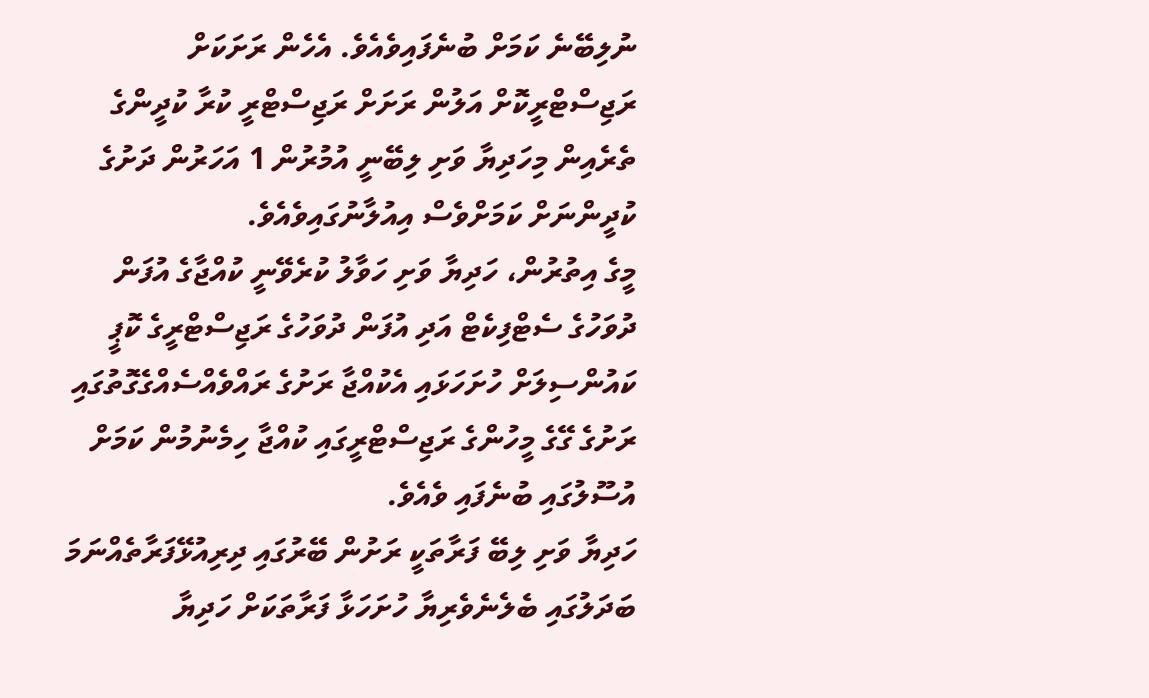ނުލިބޭނެ ކަމަށް ބުނެފައިވެއެވެ. އެހެން ރަށަކަށް ރަޖިސްޓްރީކޮށް އަލުން ރަށަށް ރަޖިސްޓްރީ ކުރާ ކުދީންގެ ތެރެއިން މިހަދިޔާ ވަށި ލިބޭނީ އުމުރުން 1 އަހަރުން ދަށުގެ ކުދީންނަށް ކަމަށްވެސް އިއުލާނުގައިވެއެވެ.
މީގެ އިތުރުން، ހަދިޔާ ވަށި ހަވާލު ކުރެވޭނީ ކުއްޖާގެ އުފަން ދުވަހުގެ ސެޓްފިކެޓް އަދި އުފަން ދުވަހުގެ ރަޖިސްޓްރީގެ ކޮޕީ ކައުންސިލަށް ހުށަހަޅައި އެކުއްޖާ ރަށުގެ ރައްވެއްސެއްގެގޮތުގައި ރަށުގެ ގޭގެ މީހުންގެ ރަޖިސްޓްރީގައި ކުއްޖާ ހިމެނުމުން ކަމަށް އުސޫލުގައި ބުނެފައި ވެއެވެ.
ހަދިޔާ ވަށި ލިބޭ ފަރާތަކީ ރަށުން ބޭރުގައި ދިރިއުޅޭފަރާތެއްނަމަ ބަދަލުގައި ބެލެނެވެރިޔާ ހުށަހަޅާ ފަރާތަކަށް ހަދިޔާ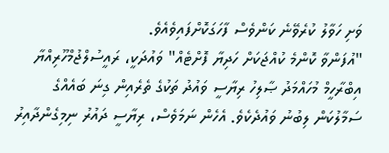ވަށި ހަވާލު ކުރެވޭނެ ކަންވެސް ފާހަގަކޮށްފައިވެއެވެ.
"އުފަންވާ ކޮންމެ ކުއްޖަކަށް ހަދިޔާ ފޮށްޓެއް" ވައުދަކީ، ރައީސުލްޖުމްހޫރިއްޔާ އިބްރާހީމް މުހައްމަދު ޞާލިހު ރިޔާސީ ވައުދު ތަކުގެ ތެރެއިން ގިނަ ބައެއްގެ ސަމާލުކަން ލިބުނު ވައުދެކެވެ. އެހެން ނަމަވެސް، ރިޔާސީ ދައުރު ނިމިގެންދާއިރު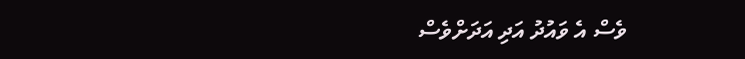ވެސް އެ ވައުދު އަދި އަދަށްވެސް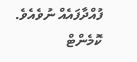ފުއްދާފައެއް ނުވެއެވެ.
ކޮމެންޓް